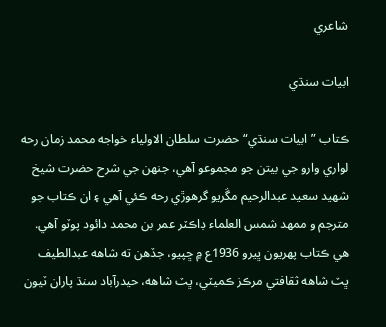شاعري

ابيات سنڌي

ڪتاب ”ابيات سنڌي“ حضرت سلطان الاولياء خواجه محمد زمان رحه لواري وارو جي بيتن جو مجموعو آهي، جنهن جي شرح حضرت شيخ شهيد سعيد عبدالرحيم مڱريو گرهوڙي رحه ڪئي آهي ۽ ان ڪتاب جو مترجم و ممهد شمس العلماء ڊاڪٽر عمر بن محمد دائود پوٽو آهي. هي ڪتاب پهريون ڀيرو 1936ع ۾ ڇپيو، جڏهن ته شاهه عبدالطيف ڀٽ شاهه ثقافتي مرڪز ڪميٽي، ڀٽ شاهه، حيدرآباد سنڌ پاران ٽيون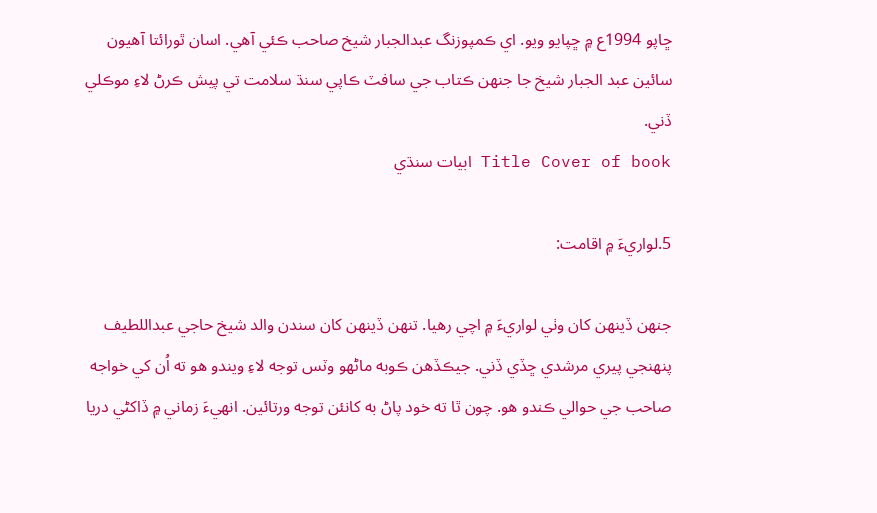ڇاپو 1994ع ۾ ڇپايو ويو. اي ڪمپوزنگ عبدالجبار شيخ صاحب ڪئي آهي. اسان ٿورائتا آهيون سائين عبد الجبار شيخ جا جنهن ڪتاب جي سافٽ ڪاپي سنڌ سلامت تي پيش ڪرڻ لاءِ موڪلي ڏني.
Title Cover of book ابيات سنڌي

5.لواريءَ ۾ اقامت:

جنهن ڏينهن کان وٺي لواريءَ ۾ اچي رهيا. تنهن ڏينهن کان سندن والد شيخ حاجي عبداللطيف پنهنجي پيري مرشدي ڇڏي ڏني. جيڪڏهن ڪوبه ماڻهو وٽس توجه لاءِ ويندو هو ته اُن کي خواجه صاحب جي حوالي ڪندو هو. چون ٿا ته خود پاڻ به کانئن توجه ورتائين. انهيءَ زماني ۾ ڏاکڻي دريا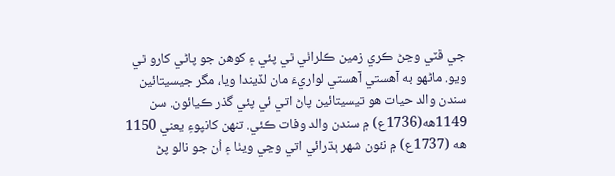جي ڦٽي وڃڻ ڪري زمين ڪلراٺي ٿي پئي ۽ کوهن جو پاڻي کارو ٿي ويو. ماڻهو به آهستي آهستي لواريءَ مان لڏيندا ويا، مگر جيسيتائين سندن والد حيات هو تيسيتائين پاڻ اتي ئي پئي گذر ڪيائون. سن 1149هه(1736ع) ۾ سندن والد وفات ڪئي. تنهن کانپوءِ يعني 1150 هه (1737ع) ۾ نئون شهر ٻڌرائي اتي وڃي ويٺا ۽ اُن جو نالو پڻ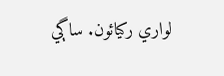لواري رکيائون. ساڳي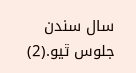سال سندن جلوس ٿيو.(2)